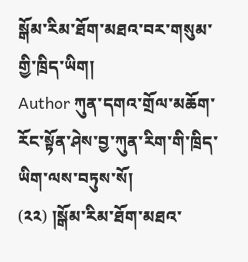སྒོམ་རིམ་ཐོག་མཐའ་བར་གསུམ་གྱི་ཁྲིད་ཡིག།
Author ཀུན་དགའ་གྲོལ་མཆོག་
རོང་སྟོན་ཤེས་བྱ་ཀུན་རིག་གི་ཁྲིད་ཡིག་ལས་བཏུས་སོ།
(༢༢) །སྒོམ་རིམ་ཐོག་མཐའ་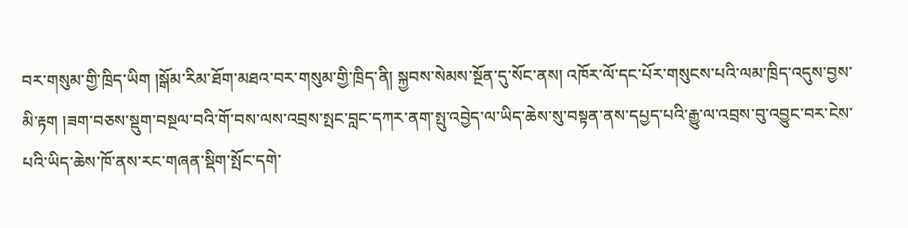བར་གསུམ་གྱི་ཁྲིད་ཡིག །སྒོམ་རིམ་ཐོག་མཐའ་བར་གསུམ་གྱི་ཁྲིད་ནི། སྐྱབས་སེམས་སྔོན་དུ་སོང་ནས། འཁོར་ལོ་དང་པོར་གསུངས་པའི་ལམ་ཁྲིད་འདུས་བྱས་མི་རྟག །ཟག་བཅས་སྡུག་བསྔལ་བའི་གོ་བས་ལས་འབྲས་སྤང་བླང་དཀར་ནག་སྤུ་འབྱེད་ལ་ཡིད་ཆེས་སུ་བསྟན་ནས་དཔྱད་པའི་རྒྱུ་ལ་འབྲས་བུ་འབྱུང་བར་ངེས་པའི་ཡིད་ཆེས་ཁོ་ནས་རང་གཞན་སྡིག་སྤོང་དགེ་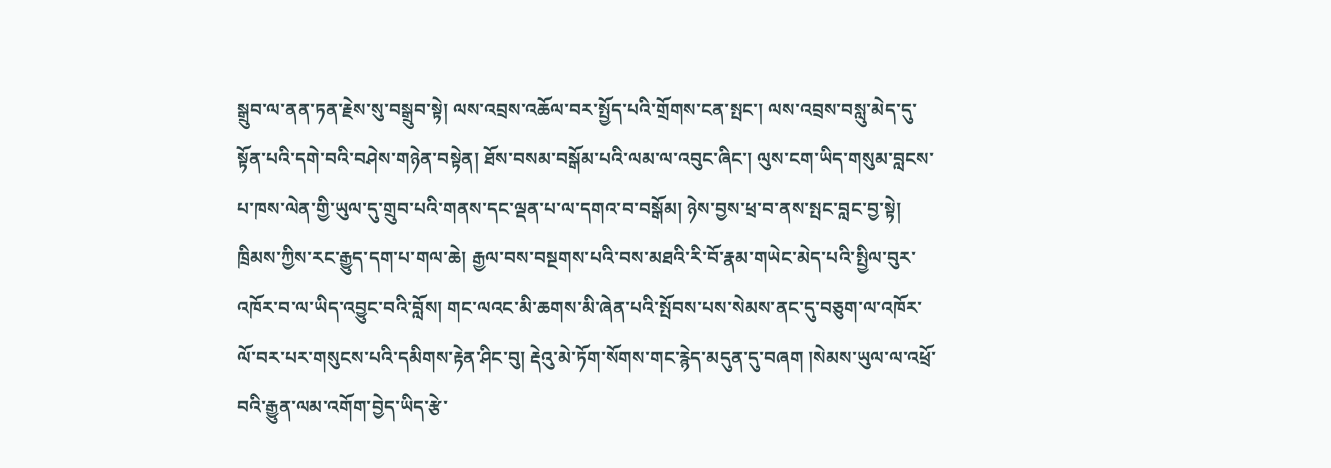སྒྲུབ་ལ་ནན་ཏན་རྗེས་སུ་བསྒྲུབ་སྟེ། ལས་འབྲས་འཆོལ་བར་སྤྱོད་པའི་གྲོགས་ངན་སྤང་། ལས་འབྲས་བསླུ་མེད་དུ་སྟོན་པའི་དགེ་བའི་བཤེས་གཉེན་བསྟེན། ཐོས་བསམ་བསྒོམ་པའི་ལམ་ལ་འབུང་ཞིང་། ལུས་ངག་ཡིད་གསུམ་བླངས་པ་ཁས་ལེན་གྱི་ཡུལ་དུ་གྲུབ་པའི་གནས་དང་ལྡན་པ་ལ་དགའ་བ་བསྒོམ། ཉེས་བྱས་ཕྲ་བ་ནས་སྤང་བླང་བྱ་སྟེ། ཁྲིམས་ཀྱིས་རང་རྒྱུད་དག་པ་གལ་ཆེ། རྒྱལ་བས་བསྔགས་པའི་བས་མཐའི་རི་བོ་རྣམ་གཡེང་མེད་པའི་སྤྱིལ་བུར་འཁོར་བ་ལ་ཡིད་འབྱུང་བའི་བློས། གང་ལའང་མི་ཆགས་མི་ཞེན་པའི་སྤོབས་པས་སེམས་ནང་དུ་བཅུག་ལ་འཁོར་ལོ་བར་པར་གསུངས་པའི་དམིགས་རྟེན་ཤིང་བུ། རྡེའུ་མེ་ཏོག་སོགས་གང་རྙེད་མདུན་དུ་བཞག །སེམས་ཡུལ་ལ་འཕྲོ་བའི་རྒྱུན་ལམ་འགོག་བྱེད་ཡིད་རྩེ་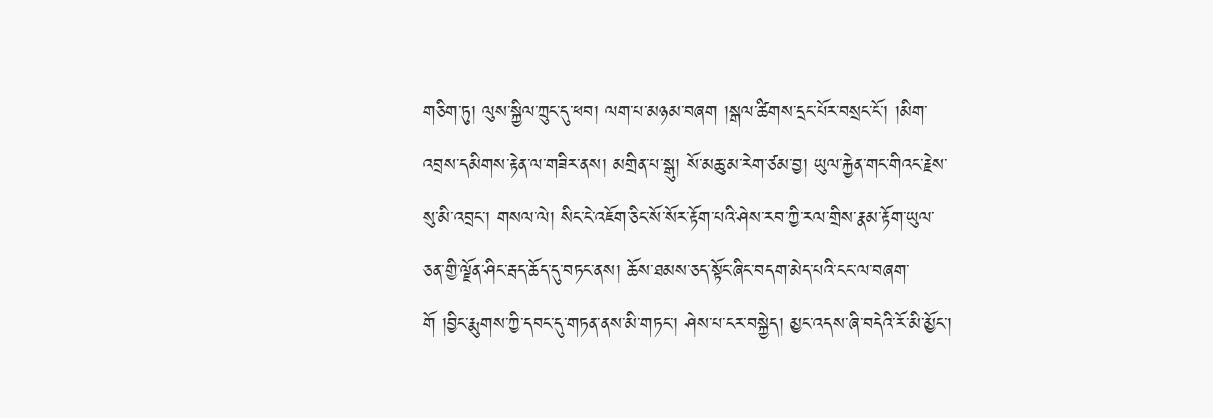གཅིག་ཏུ། ལུས་སྐྱིལ་ཀྲུང་དུ་ཕབ། ལག་པ་མཉམ་བཞག །སྒལ་ཚིགས་དྲང་པོར་བསྲང་ངོ་། །མིག་འབྲས་དམིགས་རྟེན་ལ་གཟིར་ནས། མགྲིན་པ་སྒུ། སོ་མཆུ་མ་རེག་ཙམ་བྱ། ཡུལ་རྐྱེན་གང་གིའང་རྗེས་སུ་མི་འབྲང་། གསལ་ལེ། སིང་ངེ་འཇོག་ཅིང་སོ་སོར་རྟོག་པའི་ཤེས་རབ་ཀྱི་རལ་གྲིས་རྣམ་རྟོག་ཡུལ་ཅན་གྱི་ལྗོན་ཤིང་རྦད་ཆོད་དུ་བཏང་ནས། ཆོས་ཐམས་ཅད་སྟོང་ཞིང་བདག་མེད་པའི་ངང་ལ་བཞག་གོ །བྱིང་རྨུགས་ཀྱི་དབང་དུ་གཏན་ནས་མི་གཏང་། ཤེས་པ་ངར་བསྐྱེད། མྱང་འདས་ཞི་བདེའི་རོ་མི་མྱོང་།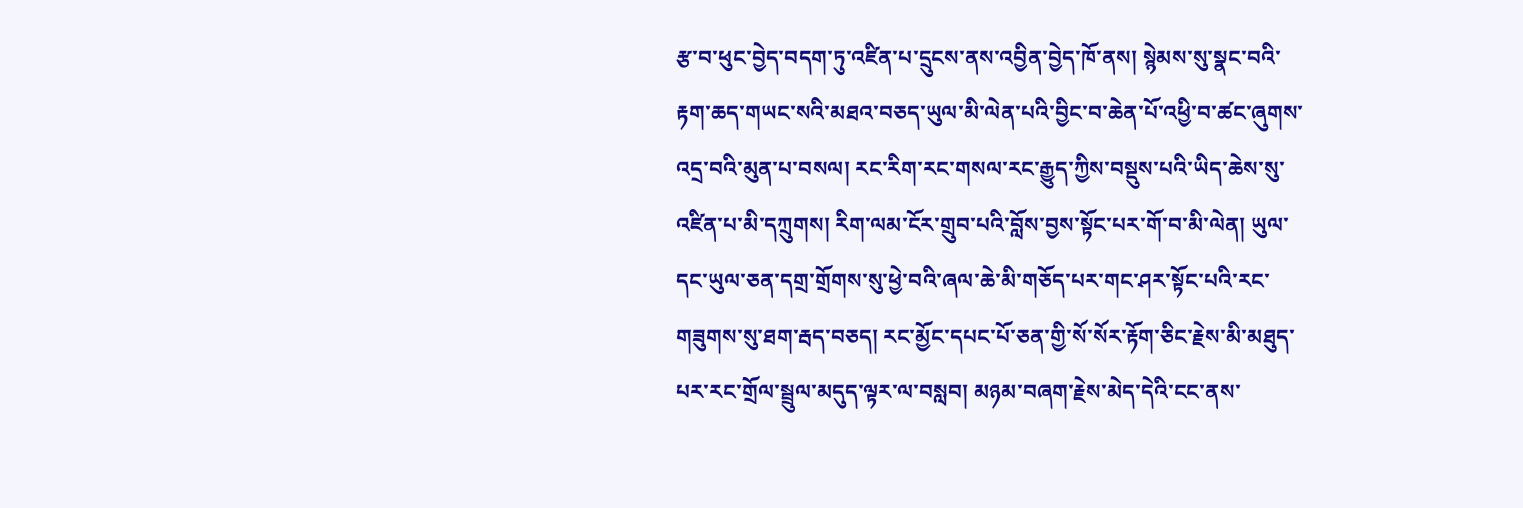རྩ་བ་ཕུང་བྱེད་བདག་ཏུ་འཛིན་པ་དྲུངས་ནས་འབྱིན་བྱེད་ཁོ་ནས། སྙེམས་སུ་སྣང་བའི་རྟག་ཆད་གཡང་སའི་མཐའ་བཅད་ཡུལ་མི་ལེན་པའི་བྱིང་བ་ཆེན་པོ་འཕྱི་བ་ཚང་ཞུགས་འདྲ་བའི་མུན་པ་བསལ། རང་རིག་རང་གསལ་རང་རྒྱུད་ཀྱིས་བསྡུས་པའི་ཡིད་ཆེས་སུ་འཛིན་པ་མི་དཀྲུགས། རིག་ལམ་ངོར་གྲུབ་པའི་བློས་བྱས་སྟོང་པར་གོ་བ་མི་ལེན། ཡུལ་དང་ཡུལ་ཅན་དགྲ་གྲོགས་སུ་ཕྱེ་བའི་ཞལ་ཆེ་མི་གཅོད་པར་གང་ཤར་སྟོང་པའི་རང་གཟུགས་སུ་ཐག་རྦད་བཅད། རང་མྱོང་དཔང་པོ་ཅན་གྱི་སོ་སོར་རྟོག་ཅིང་རྗེས་མི་མཐུད་པར་རང་གྲོལ་སྦྲུལ་མདུད་ལྟར་ལ་བསླབ། མཉམ་བཞག་རྗེས་མེད་དེའི་ངང་ནས་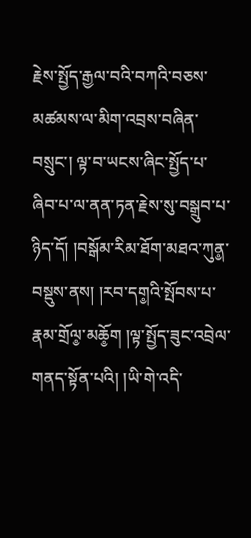རྗེས་སྤྱོད་རྒྱལ་བའི་བཀའི་བཅས་མཚམས་ལ་མིག་འབྲས་བཞིན་བསྲུང་། ལྟ་བ་ཡངས་ཞིང་སྤྱོད་པ་ཞིབ་པ་ལ་ནན་ཏན་རྗེས་སུ་བསྒྲུབ་པ་ཉིད་དོ། །བསྒོམ་རིམ་ཐོག་མཐའ་ཀུན༵་བསྡུས་ནས། །རབ་དག༵འི་སྤོབས་པ་རྣམ་གྲོལ༵་མཆོ༵ག །ལྟ་སྤྱོད་ཟུང་འབྲེལ་གནད་སྟོན་པའི། །ཡི་གེ་འདི་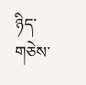ཉིད་གཅེས་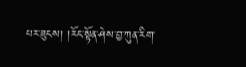པར་ཟུངས། །རོང་སྟོན་ཤེས་བྱ་ཀུན་རིག་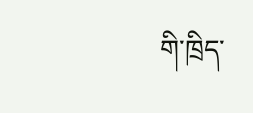གི་ཁྲིད་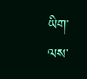ཡིག་ལས་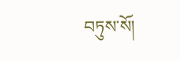བཏུས་སོ།